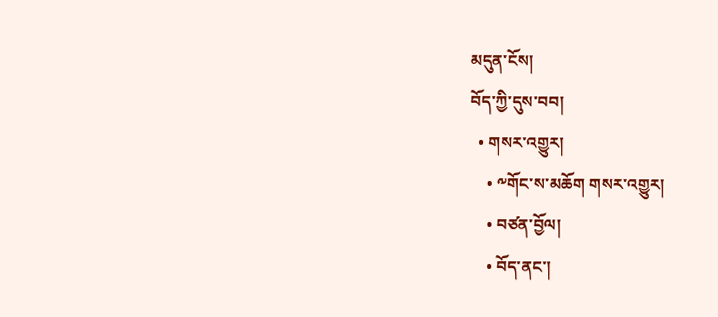མདུན་ངོས།
བོད་ཀྱི་དུས་བབ།
  • གསར་འགྱུར།
    • ༸གོང་ས་མཆོག གསར་འགྱུར།
    • བཙན་བྱོལ།
    • བོད་ནང་།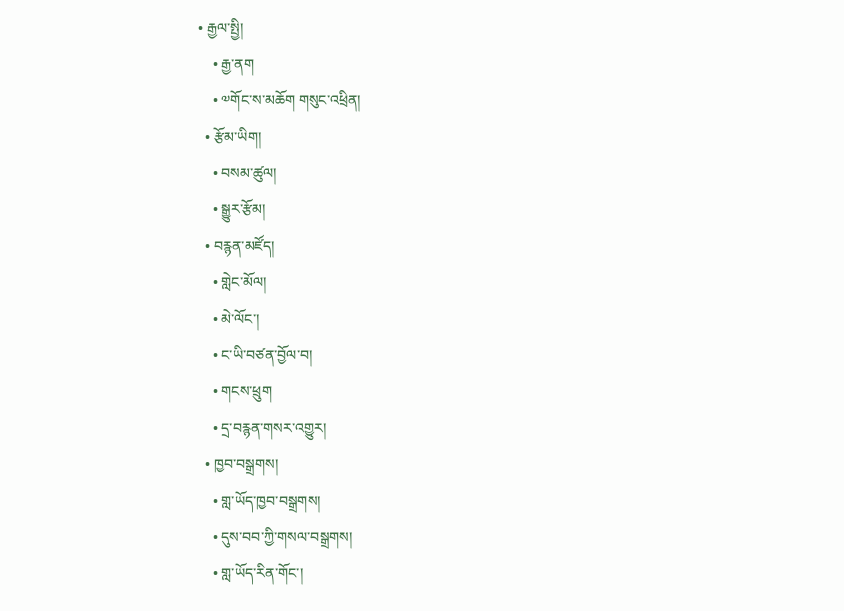• རྒྱལ་སྤྱི།
    • རྒྱ་ནག
    • ༧གོང་ས་མཆོག གསུང་འཕྲིན།
  • རྩོམ་ཡིག།
    • བསམ་ཚུལ།
    • སྒྱུར་རྩོམ།
  • བརྙན་མཛོད།
    • གླེང་མོལ།
    • མེ་ལོང་།
    • ང་ཡི་བཙན་བྱོལ་བ།
    • གངས་ཕྲུག
    • དྲ་བརྙན་གསར་འགྱུར།
  • ཁྱབ་བསྒྲགས།
    • གླ་ཡོད་ཁྱབ་བསྒྲགས།
    • དུས་བབ་ཀྱི་གསལ་བསྒྲགས།
    • གླ་ཡོད་རིན་གོང་།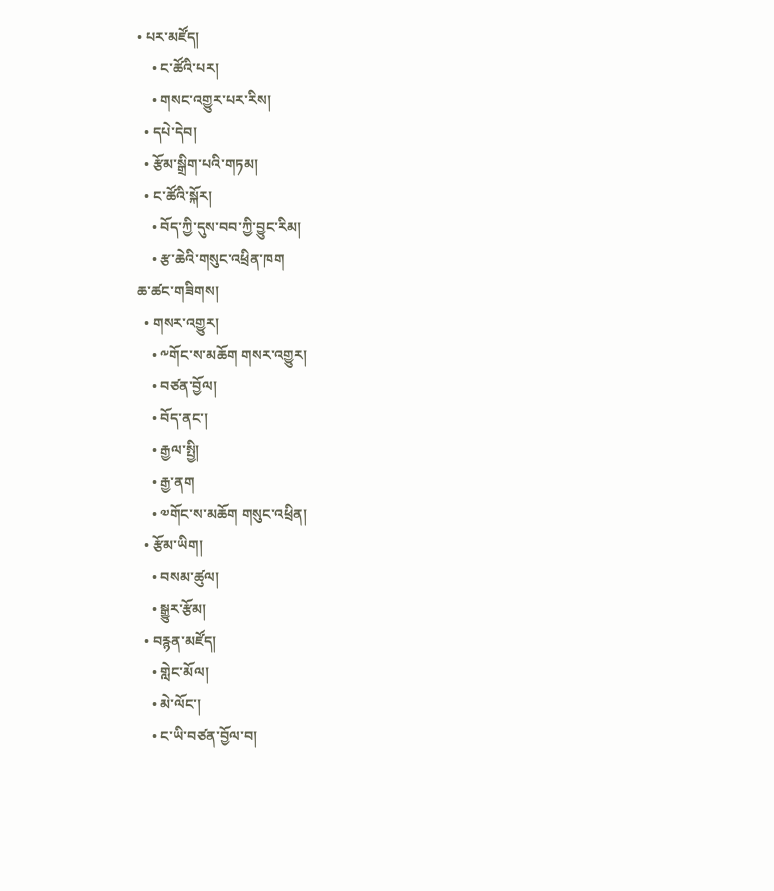• པར་མཛོད།
    • ང་ཚོའི་པར།
    • གསང་འགྱུར་པར་རིས།
  • དཔེ་དེབ།
  • རྩོམ་སྒྲིག་པའི་གཏམ།
  • ང་ཚོའི་སྐོར།
    • བོད་ཀྱི་དུས་བབ་ཀྱི་བྱུང་རིམ།
    • རྩ་ཆེའི་གསུང་འཕྲིན་ཁག
ཆ་ཚང་གཟིགས།
  • གསར་འགྱུར།
    • ༸གོང་ས་མཆོག གསར་འགྱུར།
    • བཙན་བྱོལ།
    • བོད་ནང་།
    • རྒྱལ་སྤྱི།
    • རྒྱ་ནག
    • ༧གོང་ས་མཆོག གསུང་འཕྲིན།
  • རྩོམ་ཡིག།
    • བསམ་ཚུལ།
    • སྒྱུར་རྩོམ།
  • བརྙན་མཛོད།
    • གླེང་མོལ།
    • མེ་ལོང་།
    • ང་ཡི་བཙན་བྱོལ་བ།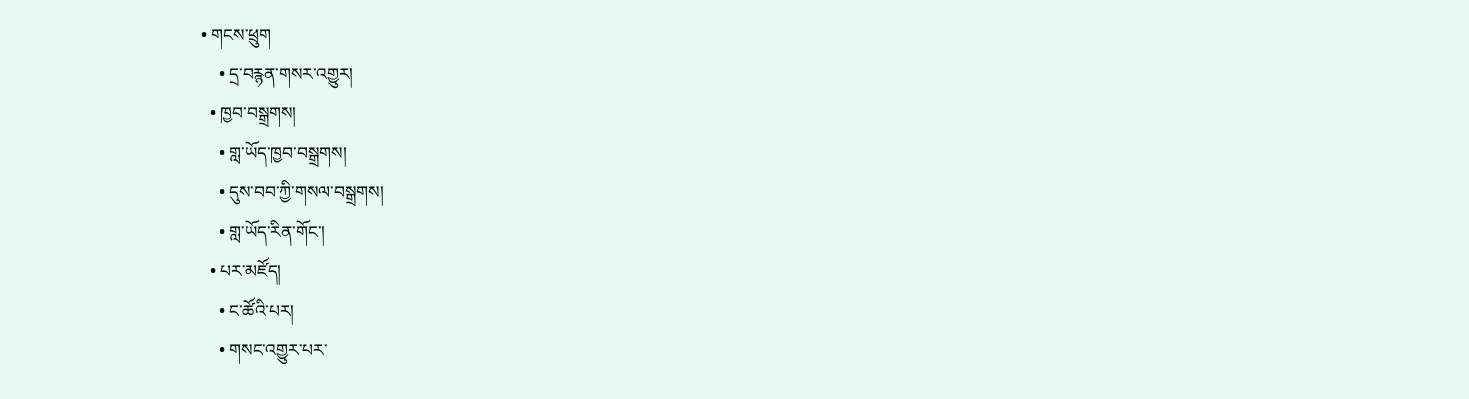• གངས་ཕྲུག
    • དྲ་བརྙན་གསར་འགྱུར།
  • ཁྱབ་བསྒྲགས།
    • གླ་ཡོད་ཁྱབ་བསྒྲགས།
    • དུས་བབ་ཀྱི་གསལ་བསྒྲགས།
    • གླ་ཡོད་རིན་གོང་།
  • པར་མཛོད།
    • ང་ཚོའི་པར།
    • གསང་འགྱུར་པར་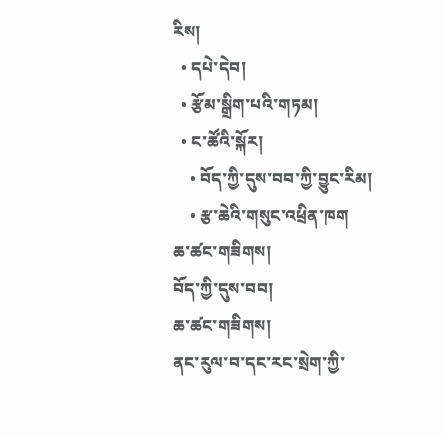རིས།
  • དཔེ་དེབ།
  • རྩོམ་སྒྲིག་པའི་གཏམ།
  • ང་ཚོའི་སྐོར།
    • བོད་ཀྱི་དུས་བབ་ཀྱི་བྱུང་རིམ།
    • རྩ་ཆེའི་གསུང་འཕྲིན་ཁག
ཆ་ཚང་གཟིགས།
བོད་ཀྱི་དུས་བབ།
ཆ་ཚང་གཟིགས།
ནང་རུལ་བ་དང་རང་སྲེག་ཀྱི་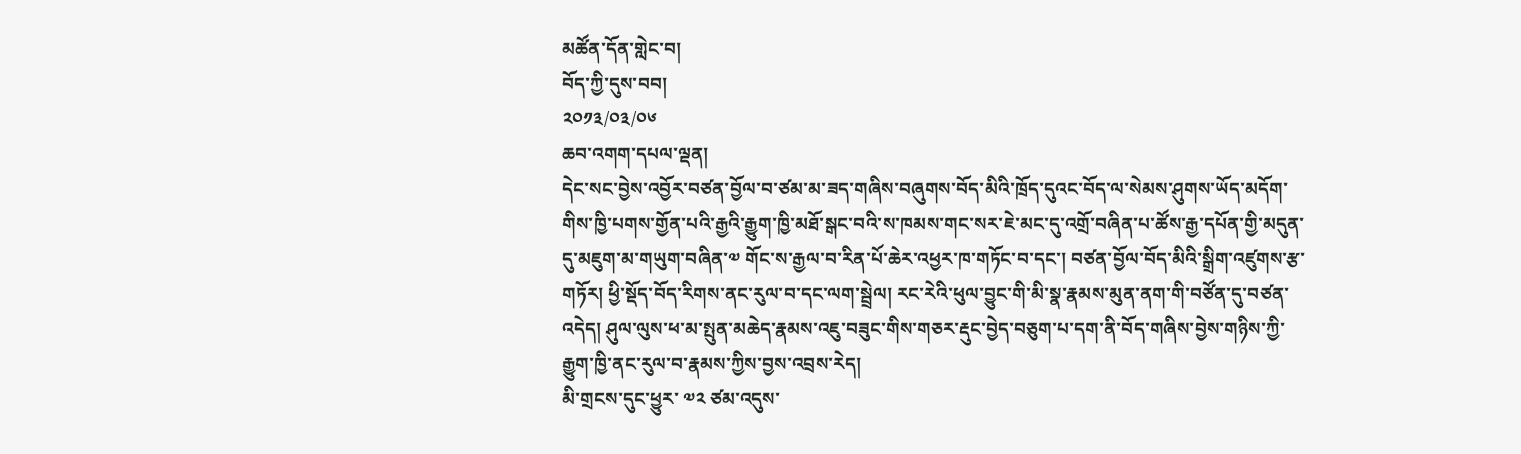མཚོན་དོན་གླེང་བ།
བོད་ཀྱི་དུས་བབ།
༢༠༡༣/༠༣/༠༦
ཆབ་འགག་དཔལ་ལྡན།
དེང་སང་བྱེས་འབྱོར་བཙན་བྱོལ་བ་ཙམ་མ་ཟད་གཞིས་བཞུགས་བོད་མིའི་ཁྲོད་དུའང་བོད་ལ་སེམས་ཤུགས་ཡོད་མདོག་གིས་ཁྱི་པགས་གྱོན་པའི་རྒྱའི་རྒྱུག་ཁྱི་མཐོ་སྒང་བའི་ས་ཁམས་གང་སར་ཇེ་མང་དུ་འགྲོ་བཞིན་པ་ཚོས་རྒྱ་དཔོན་གྱི་མདུན་དུ་མཇུག་མ་གཡུག་བཞིན་༧ གོང་ས་རྒྱལ་བ་རིན་པོ་ཆེར་འཕྱར་ཁ་གཏོང་བ་དང་། བཙན་བྱོལ་བོད་མིའི་སྒྲིག་འཛུགས་རྩ་གཏོར། ཕྱི་སྡོད་བོད་རིགས་ནང་རུལ་བ་དང་ལག་སྦྲེལ། རང་རེའི་ཕུལ་བྱུང་གི་མི་སྣ་རྣམས་མུན་ནག་གི་བཙོན་དུ་བཙན་འདེད། ཤུལ་ལུས་ཕ་མ་སྤུན་མཆེད་རྣམས་འཇུ་བཟུང་གིས་གཅར་རྡུང་བྱེད་བཅུག་པ་དག་ནི་བོད་གཞིས་བྱེས་གཉིས་ཀྱི་རྒྱུག་ཁྱི་ནང་རུལ་བ་རྣམས་ཀྱིས་བྱས་འབྲས་རེད།
མི་གྲངས་དུང་ཕྱུར་ ༧༢ ཙམ་འདུས་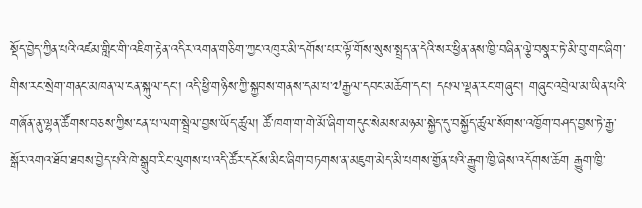སྡོད་བྱེད་ཀྱིན་པའི་འཛམ་གླིང་གི་འཇིག་རྟེན་འདིར་འགན་གཅིག་ཀྱང་འཁུར་མི་དགོས་པར་ལྟོ་གོས་སུས་སྤྲད་ན་དེའི་སར་ཕྱིན་ནས་ཁྱི་བཞིན་ལྕེ་བསྣར་ཏེ་མི་བུ་གང་ཞིག་གིས་རང་སྲེག་གནང་མཁན་ལ་ངན་སྐུལ་དང་། འདི་ཕྱི་གཉིས་ཀྱི་སྐྱབས་གནས་དམ་པ་༧རྒྱལ་དབང་མཆོག་དང་། དཔལ་ལྡན་རང་གཞུང་། གཞུང་འབྲེལ་མ་ཡིན་པའི་གཞོན་ནུ་ལྷན་ཚོགས་བཅས་ཀྱིས་ངན་པ་ལག་སྦྲེལ་བྱས་ཡོད་ཚུལ། ཚོ་ཁག་ག་གེ་མོ་ཞིག་གདུང་སེམས་མཉམ་སྐྱེད་དུ་བསྐྱོད་ཚུལ་སོགས་འཁྱོག་བཤད་བྱས་ཏེ་རྒྱ་སྒོར་འགའ་ཐོབ་ཐབས་བྱེད་པའི་ཁེ་སྒྲུབ་རིང་ལུགས་པ་འདི་ཚོར་དངོས་མིང་ཞིག་བཏགས་ན་མཇུག་མེད་མི་པགས་གྱོན་པའི་རྒྱུག་ཁྱི་ཞེས་འདོགས་ཆོག རྒྱུག་ཁྱི་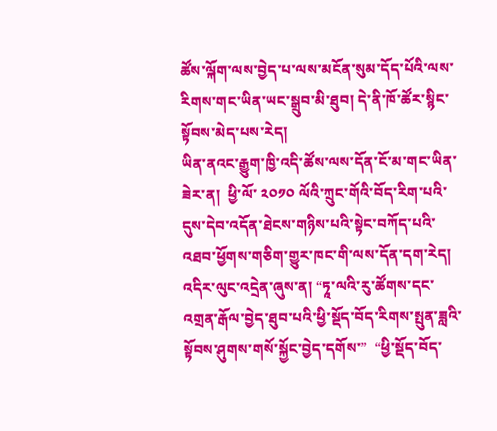ཚོས་ལྐོག་ལས་བྱེད་པ་ལས་མངོན་སུམ་དོད་པོའི་ལས་རིགས་གང་ཡིན་ཡང་སྒྲུབ་མི་ཐུབ། དེ་ནི་ཁོ་ཚོར་སྙིང་སྟོབས་མེད་པས་རེད།
ཡིན་ནའང་རྒྱུག་ཁྱི་འདི་ཚོས་ལས་དོན་ངོ་མ་གང་ཡིན་ཟེར་ན།  ཕྱི་ལོ་ ༢༠༡༠ ལོའི་ཀྲུང་གོའི་བོད་རིག་པའི་དུས་དེབ་འདོན་ཐེངས་གཉིས་པའི་སྟེང་བཀོད་པའི་འཐབ་ཕྱོགས་གཅིག་གྱུར་ཁང་གི་ལས་དོན་དག་རེད། འདིར་ལུང་འདྲེན་ཞུས་ན། “ཏཱ་ལའི་རུ་ཚོགས་དང་འགྲན་རྒོལ་བྱེད་ཐུབ་པའི་ཕྱི་སྡོད་བོད་རིགས་སྤུན་ཟླའི་སྟོབས་ཤུགས་གསོ་སྐྱོང་བྱེད་དགོས་”  “ཕྱི་སྡོད་བོད་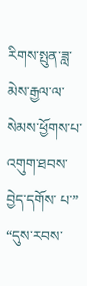རིགས་སྤུན་ཟླ་མེས་རྒྱལ་ལ་སེམས་ཕྱོགས་པ་འགུག་ཐབས་བྱེད་དགོས་ པ་”  “དུས་རབས་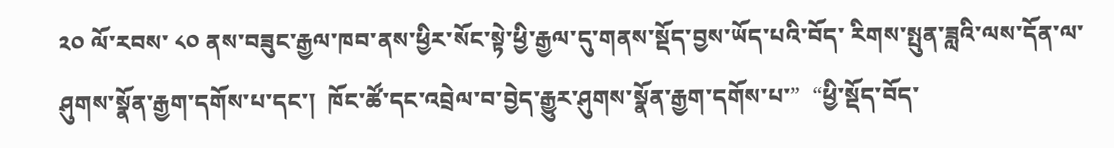༢༠ ལོ་རབས་ ༨༠ ནས་བཟུང་རྒྱལ་ཁབ་ནས་ཕྱིར་སོང་སྟེ་ཕྱི་རྒྱལ་དུ་གནས་སྡོད་བྱས་ཡོད་པའི་བོད་ རིགས་སྤུན་ཟླའི་ལས་དོན་ལ་ཤུགས་སྣོན་རྒྱག་དགོས་པ་དང་།  ཁོང་ཚོ་དང་འབྲེལ་བ་བྱེད་རྒྱུར་ཤུགས་སྣོན་རྒྱག་དགོས་པ་”  “ཕྱི་སྡོད་བོད་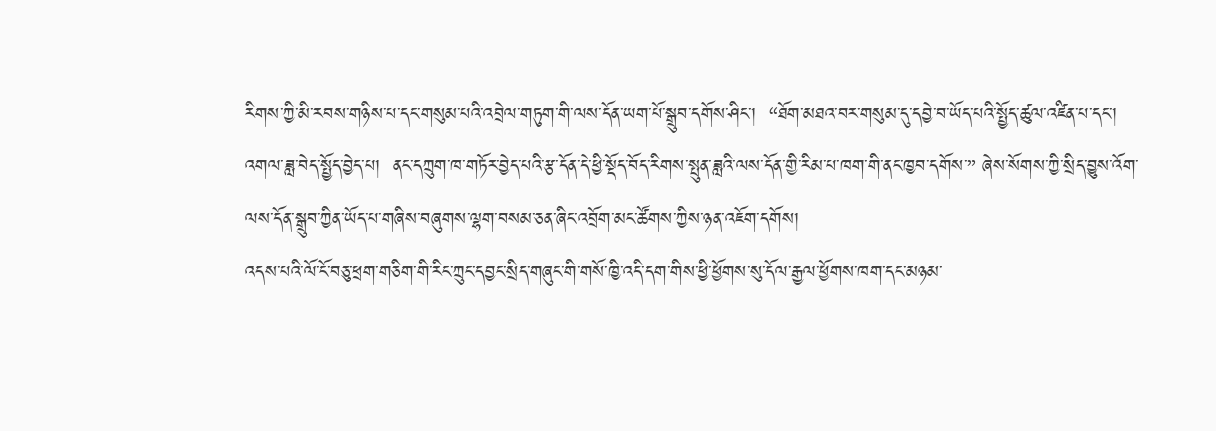རིགས་ཀྱི་མི་རབས་གཉིས་པ་དང་གསུམ་པའི་འབྲེལ་གཏུག་གི་ལས་དོན་ཡག་པོ་སྒྲུབ་དགོས་ཤིང་།  “ཐོག་མཐའ་བར་གསུམ་དུ་དབྱེ་བ་ཡོད་པའི་སྤྱོད་ཚུལ་འཛིན་པ་དང་།  འགལ་ཟླ་བེད་སྤྱོད་བྱེད་པ།  ནང་དཀྲུག་ཁ་གཏོར་བྱེད་པའི་རྩ་དོན་དེ་ཕྱི་སྡོད་བོད་རིགས་སྤུན་ཟླའི་ལས་དོན་གྱི་རིམ་པ་ཁག་གི་ནང་ཁྱབ་དགོས་” ཞེས་སོགས་ཀྱི་སྲིད་བྱུས་འོག་ལས་དོན་སྒྲུབ་ཀྱིན་ཡོད་པ་གཞིས་བཞུགས་ལྷག་བསམ་ཅན་ཞིང་འབྲོག་མང་ཚོགས་ཀྱིས་ཉན་འཇོག་དགོས།
འདས་པའི་ལོ་ངོ་བཅུ་ཕྲག་གཅིག་གི་རིང་ཀྲུང་དབྱང་སྲིད་གཞུང་གི་གསོ་ཁྱི་འདི་དག་གིས་ཕྱི་ཕྱོགས་སུ་དོལ་རྒྱལ་ཕྱོགས་ཁག་དང་མཉམ་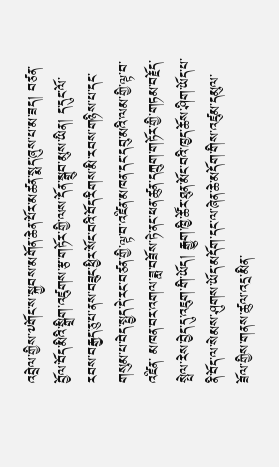འབྲེལ་གྱིས་༸གོང་ས་སྐྱབས་མགོན་ཆེན་པོར་མཚན་སྨད་ཞུས་པ་མ་ཟད། བཙན་བྱོལ་བོད་མིའི་སྒྲིག་འཛུགས་རྩ་གཏོར་གྱི་ལས་དོན་སྒྲུབ་མུས་ཡིན། ད་དུང་ལོ་རབས་བརྒྱད་ཅུ་པ་ནས་བཟུང་ཕྱིར་སོང་བའི་བོད་རིགས་མི་རབས་གཉིས་པ་དང་གསུམ་པ་བེད་སྤྱད་དེ་རང་བཙན་གྱི་ལྟ་བ་འཛིན་མཁན་དང་དབུ་མའི་ལམ་གྱི་ལྟ་བ་འཛིན་ མཁན་བར་འགལ་ཟླ་བཟོས་ཏེ་ནང་ཕན་ཚུན་དཀྲུག་གཏོར་གྱི་གཏམ་བརྗོད་སྤེལ་རེས་བྱེད་དུ་འཇུག་གི་ཡོད། རྒྱུག་ཁྱི་ཚོར་ཐུན་མོང་བའི་ཁྱད་ཆོས་ཤིག་ཡོད་པ་ནི་བོད་ལ་སེམས་ཤུགས་ཡོད་མདོག་དང་ལ་ཞེན་ཆེ་མདོག་གིས་འཛུམ་དམུལ་ཟོལ་གྱིས་གནས་ཚུལ་འདྲ་མིན་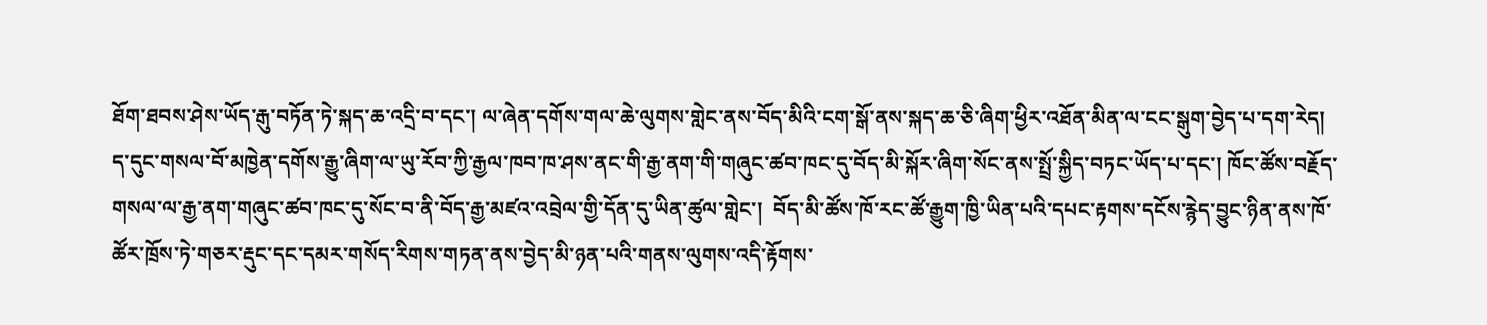ཐོག་ཐབས་ཤེས་ཡོད་རྒུ་བཏོན་ཏེ་སྐད་ཆ་འདྲི་བ་དང་། ལ་ཞེན་དགོས་གལ་ཆེ་ལུགས་གླེང་ནས་བོད་མིའི་ངག་སྒོ་ནས་སྐད་ཆ་ཅི་ཞིག་ཕྱིར་འཐོན་མིན་ལ་ངང་སྒུག་བྱེད་པ་དག་རེད།
ད་དུང་གསལ་བོ་མཁྱེན་དགོས་རྒྱུ་ཞིག་ལ་ཡུ་རོབ་ཀྱི་རྒྱལ་ཁབ་ཁ་ཤས་ནང་གི་རྒྱ་ནག་གི་གཞུང་ཚབ་ཁང་དུ་བོད་མི་སྐོར་ཞིག་སོང་ནས་སྤྲོ་སྐྱིད་བཏང་ཡོད་པ་དང་། ཁོང་ཚོས་བརྗོད་གསལ་ལ་རྒྱ་ནག་གཞུང་ཚབ་ཁང་དུ་སོང་བ་ནི་བོད་རྒྱ་མཛའ་འབྲེལ་གྱི་དོན་དུ་ཡིན་ཚུལ་གླེང་།  བོད་མི་ཚོས་ཁོ་རང་ཚོ་རྒྱུག་ཁྱི་ཡིན་པའི་དཔང་རྟགས་དངོས་རྙེད་བྱུང་ཉིན་ནས་ཁོ་ཚོར་ཁྲོས་ཏེ་གཅར་རྡུང་དང་དམར་གསོད་རིགས་གཏན་ནས་བྱེད་མི་ཉན་པའི་གནས་ལུགས་འདི་རྟོགས་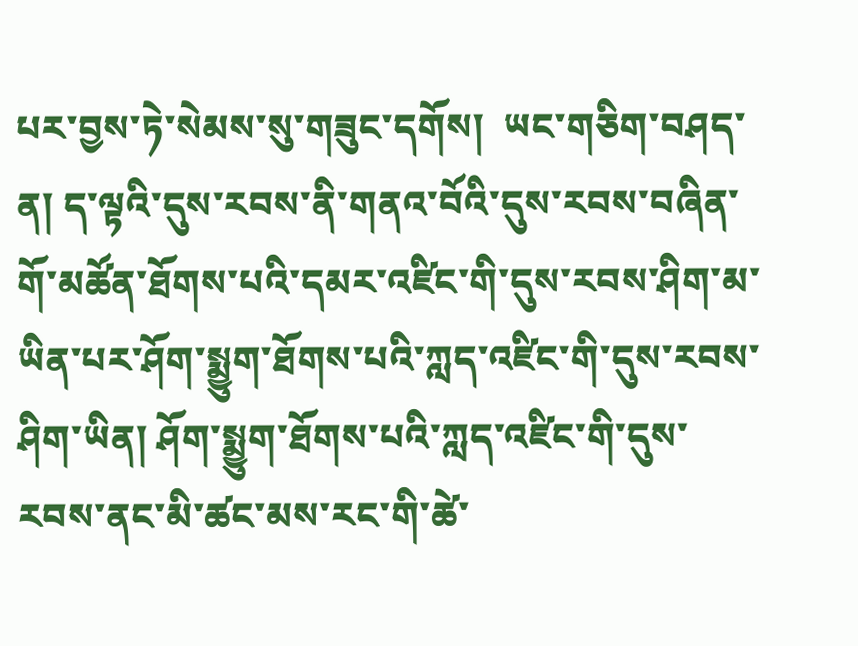པར་བྱས་ཏེ་སེམས་སུ་གཟུང་དགོས།  ཡང་གཅིག་བཤད་ན། ད་ལྟའི་དུས་རབས་ནི་གནའ་བོའི་དུས་རབས་བཞིན་གོ་མཚོན་ཐོགས་པའི་དམར་འཛིང་གི་དུས་རབས་ཤིག་མ་ཡིན་པར་ཤོག་སྨྱུག་ཐོགས་པའི་ཀླད་འཛིང་གི་དུས་རབས་ཤིག་ཡིན། ཤོག་སྨྱུག་ཐོགས་པའི་ཀླད་འཛིང་གི་དུས་རབས་ནང་མི་ཚང་མས་རང་གི་ཚེ་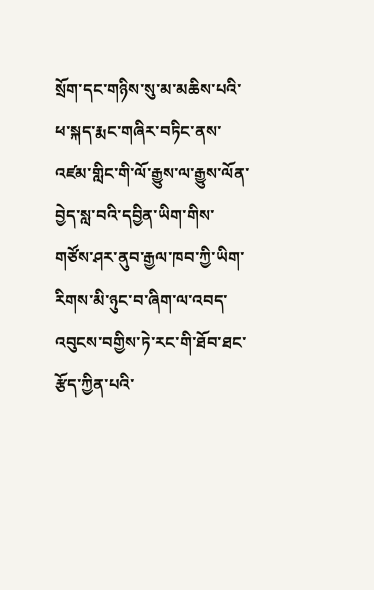སྲོག་དང་གཉིས་སུ་མ་མཆིས་པའི་ཕ་སྐད་རྨང་གཞིར་བཏིང་ནས་འཛམ་གླིང་གི་ལོ་རྒྱུས་ལ་རྒྱུས་ལོན་བྱེད་སླ་བའི་དབྱིན་ཡིག་གིས་གཙོས་ཤར་ནུབ་རྒྱལ་ཁབ་ཀྱི་ཡིག་རིགས་མི་ཉུང་བ་ཞིག་ལ་འབད་འབུངས་བགྱིས་ཏེ་རང་གི་ཐོབ་ཐང་རྩོད་ཀྱིན་པའི་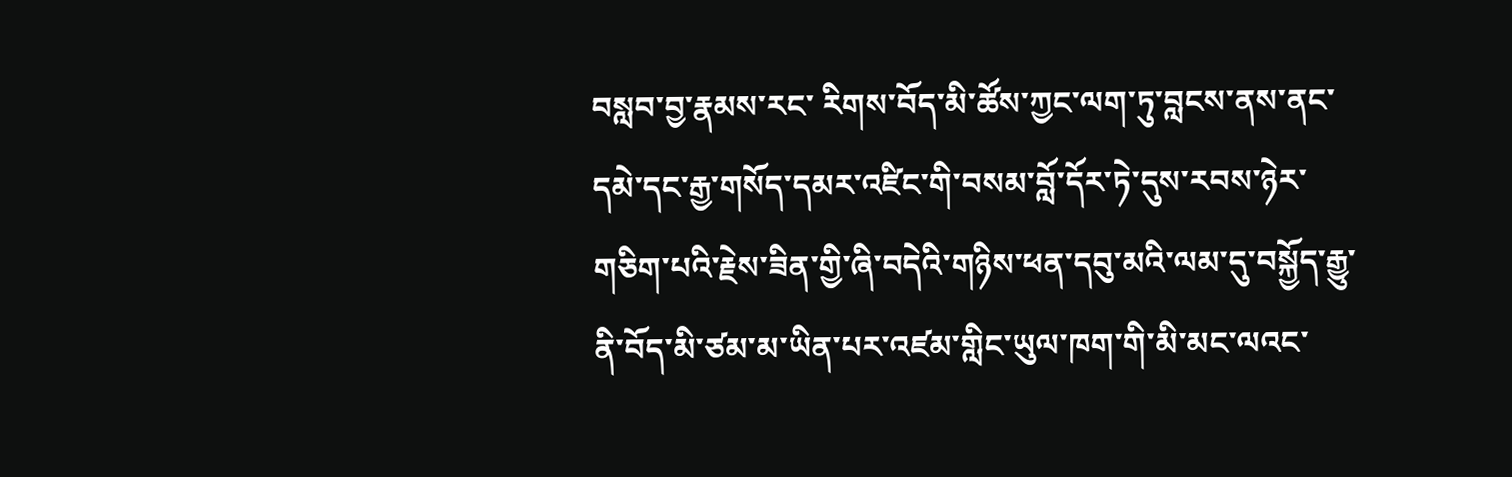བསླབ་བྱ་རྣམས་རང་ རིགས་བོད་མི་ཚོས་ཀྱང་ལག་ཏུ་བླངས་ནས་ནང་དམེ་དང་རྒྱ་གསོད་དམར་འཛིང་གི་བསམ་བློ་དོར་ཏེ་དུས་རབས་ཉེར་གཅིག་པའི་རྗེས་ཟིན་གྱི་ཞི་བདེའི་གཉིས་ཕན་དབུ་མའི་ལམ་དུ་བསྐྱོད་རྒྱུ་ནི་བོད་མི་ཙམ་མ་ཡིན་པར་འཛམ་གླིང་ཡུལ་ཁག་གི་མི་མང་ལའང་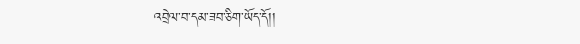འབྲེལ་བ་དམ་ཟབ་ཅིག་ཡོད་དོ།།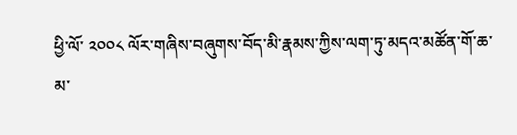ཕྱི་ལོ་ ༢༠༠༨ ལོར་གཞིས་བཞུགས་བོད་མི་རྣམས་ཀྱིས་ལག་ཏུ་མདའ་མཚོན་གོ་ཆ་མ་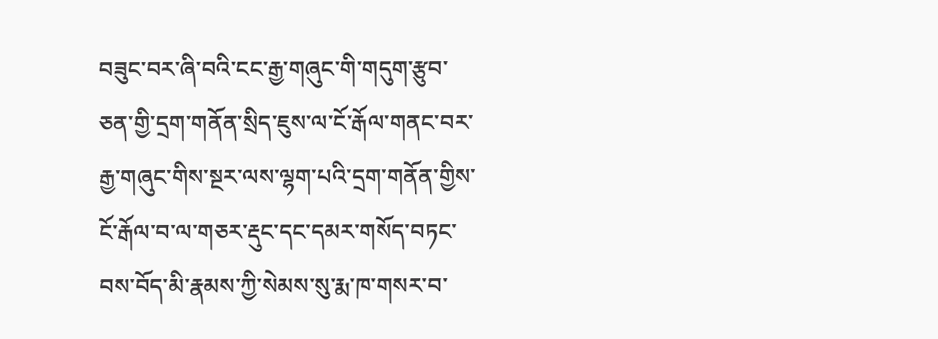བཟུང་བར་ཞི་བའི་ངང་རྒྱ་གཞུང་གི་གདུག་རྩུབ་ཅན་གྱི་དྲག་གནོན་སྲིད་ཇུས་ལ་ངོ་རྒོལ་གནང་བར་རྒྱ་གཞུང་གིས་སྔར་ལས་ལྷག་པའི་དྲག་གནོན་གྱིས་ངོ་རྒོལ་བ་ལ་གཅར་རྡུང་དང་དམར་གསོད་བཏང་བས་བོད་མི་རྣམས་ཀྱི་སེམས་སུ་རྨ་ཁ་གསར་བ་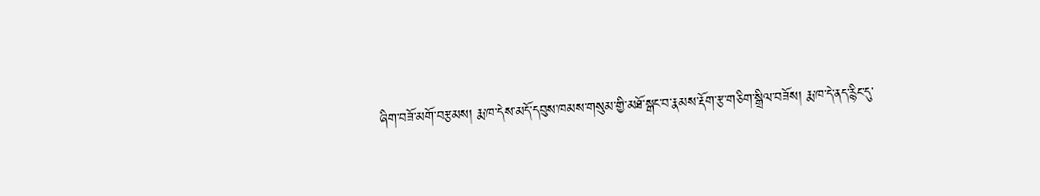ཞིག་བཟོ་མགོ་བརྩམས། རྨ་ཁ་དེས་མདོ་དབུས་ཁམས་གསུམ་གྱི་མཐོ་སྒང་བ་རྣམས་རྡོག་རྩ་གཅིག་སྒྲིལ་བཟོས། རྨ་ཁ་དེ་ནད་རྙིང་དུ་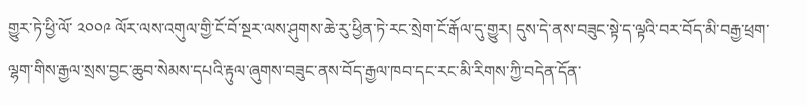གྱུར་ཏེ་ཕྱི་ལོ་ ༢༠༠༩ ལོར་ལས་འགུལ་གྱི་ངོ་བོ་སྔར་ལས་ཤུགས་ཆེ་རུ་ཕྱིན་ཏེ་རང་སྲེག་ངོ་རྒོལ་དུ་གྱུར། དུས་དེ་ནས་བཟུང་སྟེ་ད་ལྟའི་བར་བོད་མི་བརྒྱ་ཕྲག་ལྷག་གིས་རྒྱལ་སྲས་བྱང་ཆུབ་སེམས་དཔའི་རྟུལ་ཞུགས་བཟུང་ནས་བོད་རྒྱལ་ཁབ་དང་རང་མི་རིགས་ཀྱི་བདེན་དོན་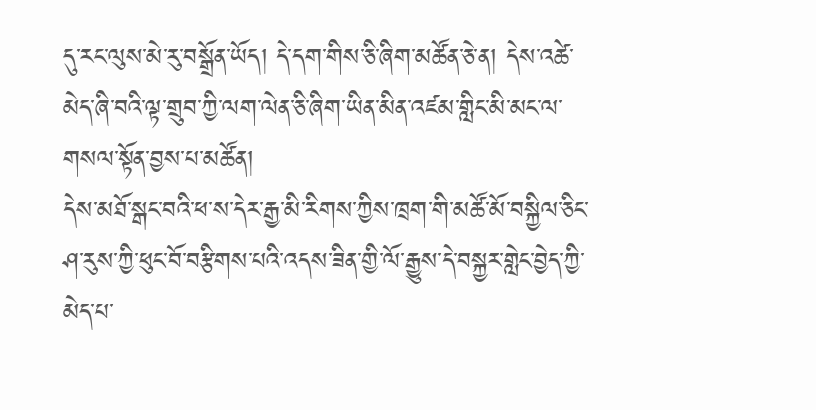དུ་རང་ལུས་མེ་རུ་བསྒྲོན་ཡོད། དེ་དག་གིས་ཅི་ཞིག་མཚོན་ཅེ་ན། དེས་འཚེ་མེད་ཞི་བའི་ལྟ་གྲུབ་ཀྱི་ལག་ལེན་ཅི་ཞིག་ཡིན་མིན་འཛམ་གླིང་མི་མང་ལ་གསལ་སྟོན་བྱས་པ་མཚོན།
དེས་མཐོ་སྒང་བའི་ཕ་ས་དེར་རྒྱ་མི་རིགས་ཀྱིས་ཁྲག་གི་མཚོ་མོ་བསྐྱིལ་ཅིང་ཤ་རུས་ཀྱི་ཕུང་བོ་བརྩིགས་པའི་འདས་ཟིན་གྱི་ལོ་རྒྱུས་དེ་བསྐྱར་གླེང་བྱེད་ཀྱི་མེད་པ་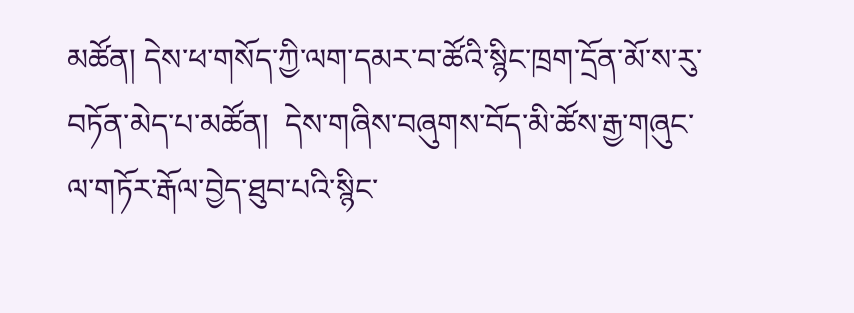མཚོན། དེས་ཕ་གསོད་ཀྱི་ལག་དམར་བ་ཚོའི་སྙིང་ཁྲག་དྲོན་མོ་ས་རུ་བཏོན་མེད་པ་མཚོན།  དེས་གཞིས་བཞུགས་བོད་མི་ཚོས་རྒྱ་གཞུང་ལ་གཏོར་རྒོལ་བྱེད་ཐུབ་པའི་སྙིང་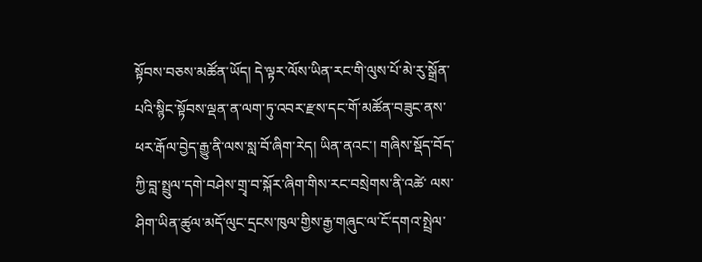སྟོབས་བཅས་མཚོན་ཡོད། དེ་ལྟར་ལོས་ཡིན་རང་གི་ལུས་པོ་མེ་རུ་སྒྲོན་པའི་སྙིང་སྟོབས་ལྡན་ན་ལག་ཏུ་འབར་རྫས་དང་གོ་མཚོན་བཟུང་ནས་ཕར་རྒོལ་བྱེད་རྒྱུ་ནི་ལས་སླ་བོ་ཞིག་རེད། ཡིན་ནའང་། གཞིས་སྡོད་བོད་ཀྱི་བླ་སྤྲུལ་དགེ་བཤེས་གྲྭ་བ་སྐོར་ཞིག་གིས་རང་བསྲེགས་ནི་འཚེ་ ལས་ཤིག་ཡིན་ཚུལ་མདོ་ལུང་དྲངས་ཁུལ་གྱིས་རྒྱ་གཞུང་ལ་ངོ་དགའ་སྤྲེལ་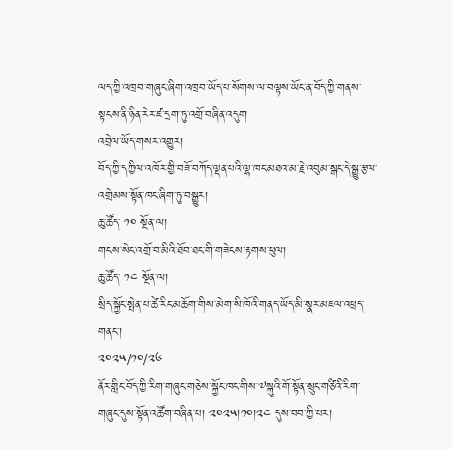ལད་ཀྱི་འཁྲབ་གཞུང་ཞིག་འཁྲབ་ཡོད་པ་སོགས་ལ་བལྟས་ཡོང་ན་བོད་ཀྱི་གནས་སྟངས་ནི་ཉིན་རེར་ཛ་དྲག་ཏུ་འགྲོ་བཞིན་འདུག
འབྲེལ་ཡོད་གསར་འགྱུར།
བོད་ཀྱི་དཀྱིལ་འཁོར་གྱི་བཟོ་བཀོད་ལྡན་པའི་ལྷ་ཁང་མཐའ་མ་རྗེ་འབུམ་སྒང་དེ་སྒྱུ་རྩལ་འགྲེམས་སྟོན་ཁང་ཞིག་ཏུ་བསྒྱུར།
ཆུ་ཚོད་ ༡༠ སྔོན་ལ།
གངས་སེང་འགྲོ་བ་མིའི་ཐོབ་ཐང་གི་གཟེངས་རྟགས་ཕུལ།
ཆུ་ཚོད་ ༡༤ སྔོན་ལ།
སྲིད་སྐྱོང་སྤེན་པ་ཚེ་རིང་མཆོག་གིས་མེག་སི་ཁོའི་གནད་ཡོད་མི་སྣར་མཇལ་འཕྲད་གནང་།
༢༠༢༥/༡༠/༢༦
ནོར་གླིང་བོད་ཀྱི་རིག་གཞུང་གཅེས་སྐྱོང་ཁང་གིས་༧སྐུའི་གོ་སྟོན་སྲུང་གཙིའི་རིག་གཞུང་དུས་སྟོན་འཚོག་བཞིན་པ། ༢༠༢༥།༡༠།༢༤ དུས་བབ་ཀྱི་པར།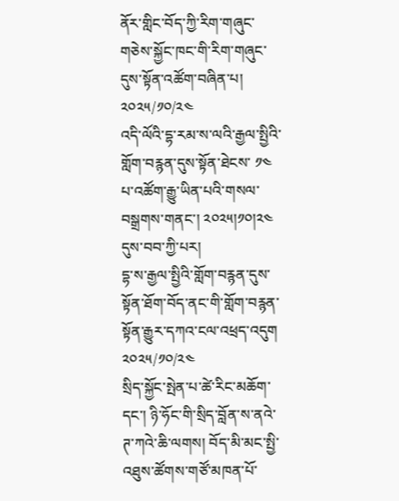ནོར་གླིང་བོད་ཀྱི་རིག་གཞུང་གཅེས་སྐྱོང་ཁང་གི་རིག་གཞུང་དུས་སྟོན་འཚོག་བཞིན་པ།
༢༠༢༥/༡༠/༢༤
འདི་ལོའི་དྷ་རམ་ས་ལའི་རྒྱལ་སྤྱིའི་གློག་བརྙན་དུས་སྟོན་ཐེངས་ ༡༤ པ་འཚོག་རྒྱུ་ཡིན་པའི་གསལ་བསྒྲགས་གནང་། ༢༠༢༥།༡༠།༢༤ དུས་བབ་ཀྱི་པར།
དྷ་ས་རྒྱལ་སྤྱིའི་གློག་བརྙན་དུས་སྟོན་ཐོག་བོད་ནང་གི་གློག་བརྙན་སྟོན་རྒྱུར་དཀའ་ངལ་འཕྲད་འདུག
༢༠༢༥/༡༠/༢༤
སྲིད་སྐྱོང་སྤེན་པ་ཚེ་རིང་མཆོག་དང་། ཉི་ཧོང་གི་སྲིད་བློན་ས་ནའེ་ཊ་ཀའེ་ཆི་ལགས། བོད་མི་མང་སྤྱི་འཐུས་ཚོགས་གཙོ་མཁན་པོ་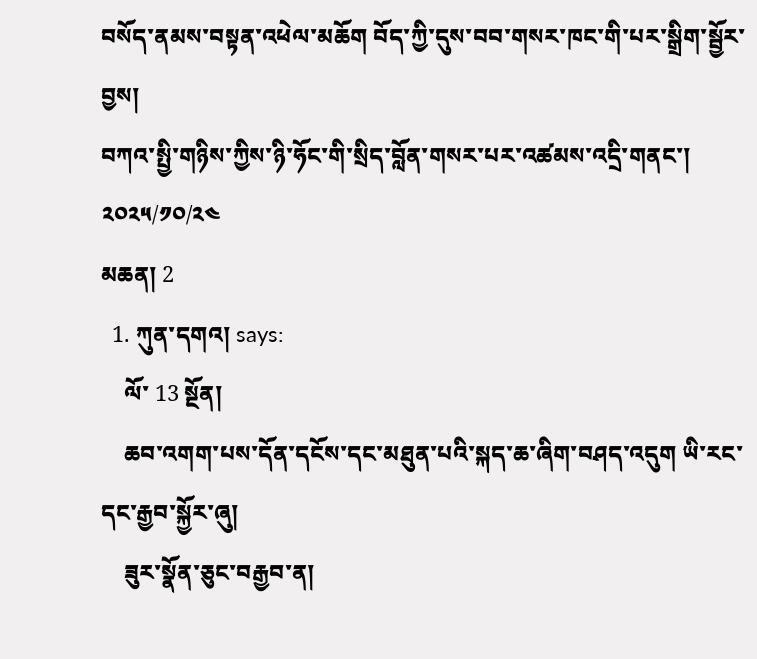བསོད་ནམས་བསྟན་འཕེལ་མཆོག བོད་ཀྱི་དུས་བབ་གསར་ཁང་གི་པར་སྒྲིག་སྦྱོར་བྱས།
བཀའ་སྤྱི་གཉིས་ཀྱིས་ཉི་ཧོང་གི་སྲིད་བློན་གསར་པར་འཚམས་འདྲི་གནང་།
༢༠༢༥/༡༠/༢༤
མཆན། 2
  1. ཀུན་དགའ། says:
    ལོ་ 13 སྔོན།
    ཆབ་འགག་པས་དོན་དངོས་དང་མཐུན་པའི་སྐད་ཆ་ཞིག་བཤད་འདུག ཡི་རང་དང་རྒྱབ་སྐྱོར་ཞུ།
    ཟུར་སྣོན་ཅུང་བརྒྱབ་ན།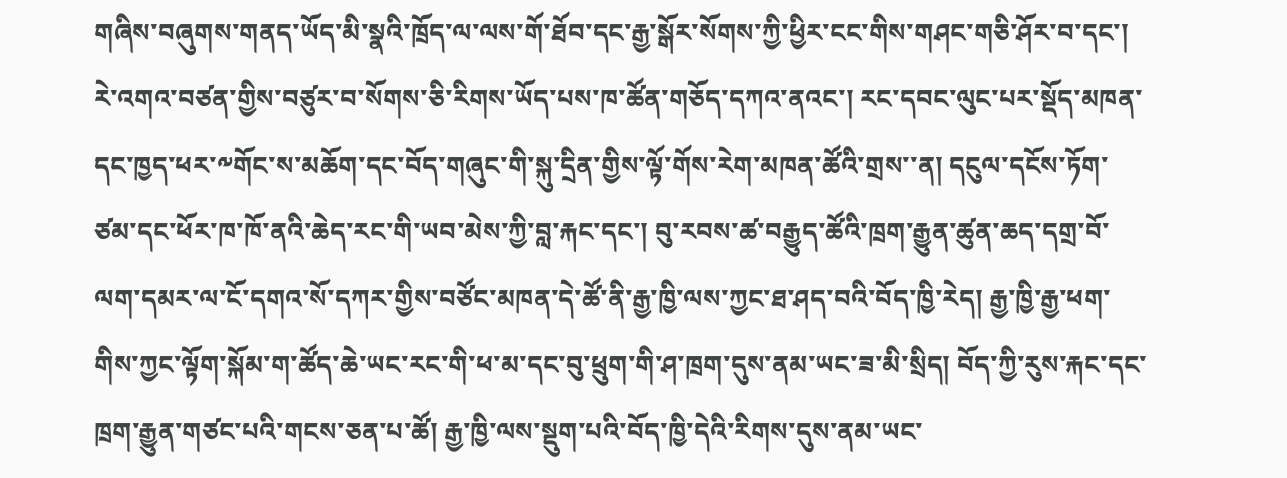གཞིས་བཞུགས་གནད་ཡོད་མི་སྣའི་ཁྲོད་ལ་ལས་གོ་ཐོབ་དང་རྒྱ་སྒོར་སོགས་ཀྱི་ཕྱིར་ངང་གིས་གཤང་གཅི་ཤོར་བ་དང་། རེ་འགའ་བཙན་གྱིས་བཙུར་བ་སོགས་ཅི་རིགས་ཡོད་པས་ཁ་ཚོན་གཅོད་དཀའ་ནའང་། རང་དབང་ལུང་པར་སྡོད་མཁན་དང་ཁྱད་ཕར་༸གོང་ས་མཆོག་དང་བོད་གཞུང་གི་སྐུ་དྲིན་གྱིས་ལྟོ་གོས་རེག་མཁན་ཚོའི་གྲས་་ན། དངུལ་དངོས་ཏོག་ཙམ་དང་ཕོར་ཁ་ཁོ་ནའི་ཆེད་རང་གི་ཡབ་མེས་ཀྱི་བླ་རྐང་དང་། བུ་རབས་ཚ་བརྒྱུད་ཚོའི་ཁྲག་རྒྱུན་ཚུན་ཆད་དགྲ་བོ་ལག་དམར་ལ་ངོ་དགའ་སོ་དཀར་གྱིས་བཙོང་མཁན་དེ་ཚོ་ནི་རྒྱ་ཁྱི་ལས་ཀྱང་ཐ་ཤད་བའི་བོད་ཁྱི་རེད། རྒྱ་ཁྱི་རྒྱ་ཕག་གིས་ཀྱང་ལྟོག་སྐོམ་ག་ཚོད་ཆེ་ཡང་རང་གི་ཕ་མ་དང་བུ་ཕྲུག་གི་ཤ་ཁྲག་དུས་ནམ་ཡང་ཟ་མི་སྲིད། བོད་ཀྱི་རུས་རྐང་དང་ཁྲག་རྒྱུན་གཙང་པའི་གངས་ཅན་པ་ཚོ། རྒྱ་ཁྱི་ལས་སྡུག་པའི་བོད་ཁྱི་དེའི་རིགས་དུས་ནམ་ཡང་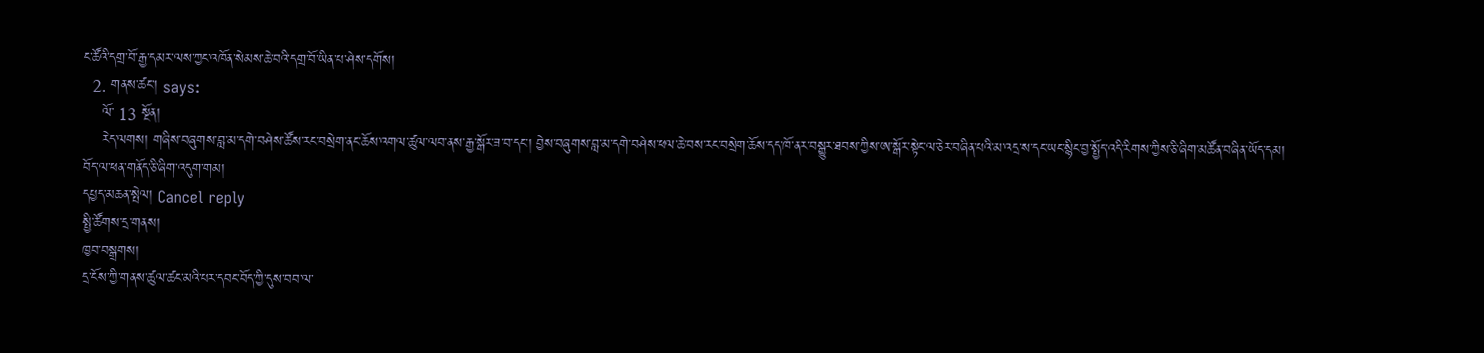ང་ཚོའི་དགྲ་བོ་རྒྱ་དམར་ལས་ཀྱང་འཁོན་སེམས་ཆེ་བའི་དགྲ་བོ་ཡིན་པ་ཤེས་དགོས།
  2. གནས་ཚང་། says:
    ལོ་ 13 སྔོན།
    རེད་ལགས། གཞིས་བཞུགས་བླ་མ་དགེ་བཤེས་ཚོས་རང་བསྲེག་ནང་ཆོས་འགལ་ཚུལ་ལབ་ནས་རྒྱ་སྒོར་ཟ་བ་དང་། བྱེས་བཞུགས་བླ་མ་དགེ་བཤེས་ཕལ་ཆེ་བས་རང་བསྲེག་ཆོས་དད་ཁོ་ནར་བསྒྱུར་ཐབས་ཀྱིས་ཨ་སྒོར་སྟེང་ལ་ཅེར་བཞིན་པའི་མ་འདྲ་ས་དང་ཡང་སྙིང་བྱ་སྤྱོད་འདི་རིགས་ཀྱིས་ཅི་ཞིག་མཚོན་བཞིན་ཡོད་དམ། བོད་ལ་ཕན་གནོད་ཅི་ཞིག་འདུག་གམ།
དཔྱད་མཆན་སྤེལ། Cancel reply
སྤྱི་ཚོགས་དྲ་གནས།
ཁྱབ་བསྒྲགས།
དྲ་ངོས་ཀྱི་གནས་ཚུལ་ཚང་མའི་པར་དབང་བོད་ཀྱི་དུས་བབ་ལ་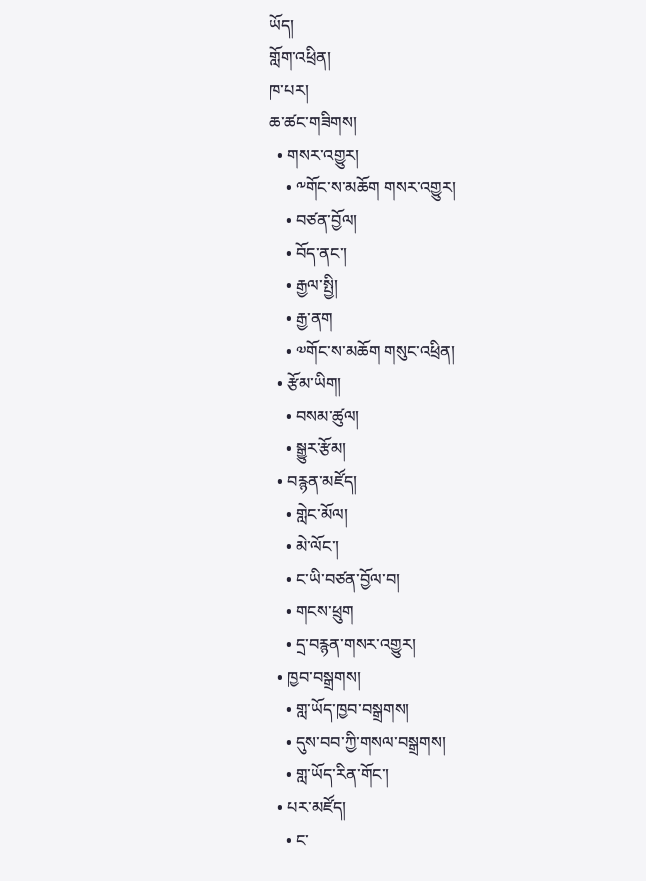ཡོད།
གློག་འཕྲིན།
ཁ་པར།
ཆ་ཚང་གཟིགས།
  • གསར་འགྱུར།
    • ༸གོང་ས་མཆོག གསར་འགྱུར།
    • བཙན་བྱོལ།
    • བོད་ནང་།
    • རྒྱལ་སྤྱི།
    • རྒྱ་ནག
    • ༧གོང་ས་མཆོག གསུང་འཕྲིན།
  • རྩོམ་ཡིག།
    • བསམ་ཚུལ།
    • སྒྱུར་རྩོམ།
  • བརྙན་མཛོད།
    • གླེང་མོལ།
    • མེ་ལོང་།
    • ང་ཡི་བཙན་བྱོལ་བ།
    • གངས་ཕྲུག
    • དྲ་བརྙན་གསར་འགྱུར།
  • ཁྱབ་བསྒྲགས།
    • གླ་ཡོད་ཁྱབ་བསྒྲགས།
    • དུས་བབ་ཀྱི་གསལ་བསྒྲགས།
    • གླ་ཡོད་རིན་གོང་།
  • པར་མཛོད།
    • ང་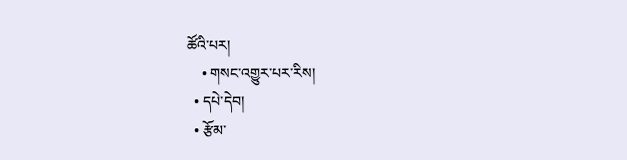ཚོའི་པར།
    • གསང་འགྱུར་པར་རིས།
  • དཔེ་དེབ།
  • རྩོམ་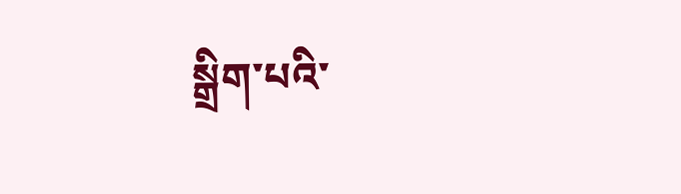སྒྲིག་པའི་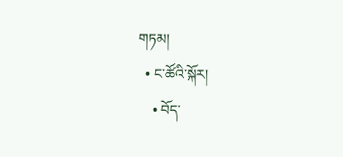གཏམ།
  • ང་ཚོའི་སྐོར།
    • བོད་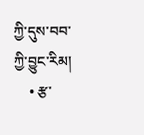ཀྱི་དུས་བབ་ཀྱི་བྱུང་རིམ།
    • རྩ་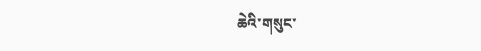ཆེའི་གསུང་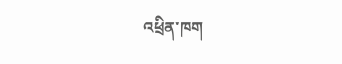འཕྲིན་ཁག